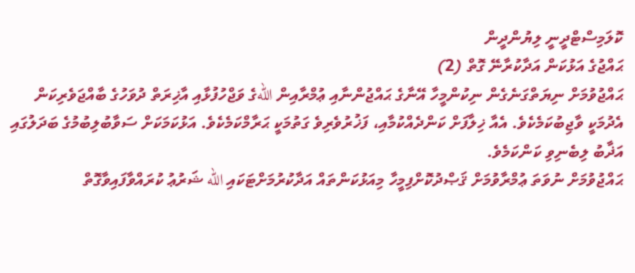ކޮލަމިސްޓްދީނީ ލިޔުންދީން
ޙައްޖުގެ އަޅުކަން އަދާކުރާނޭ ގޮތް (2)
ޙައްޖުވުމަށް ނިޔަތްގަނެގެން ނިކުންމީހާ އޭނާގެ ޙައްޖުންނާއި ޢުމްރާއިން اللهގެ ވަޖްހުފުޅާއި އާޚިރަތް ދުވަހުގެ ބާއްޖަވެރިކަން އެދުމަކީ ވާޖިބުކަމެކެވެ. އެއާ ޚިލާފަށް ކަންދެއްކުމާއި، ފަޚުރުވެރިވެ ގަތުމަކީ ޙަރާމްކަމެކެވެ. އަޅުކަމަކަށް ސަވާބުލިބުމުގެ ބަދަލުގައި އަޛާބު ލިބެނިވި ކަންކަމެވެ.
ޙައްޖުވުމަށް ނުވަތަ ޢުމްރާވުމަށް ޤަޞްދުކޮށްފިމީހާ މިއަޅުކަންތައް އަދާކުރުމަށްޓަކައި الله ޝަރުޢު ކުރައްވާފައިވާގޮތް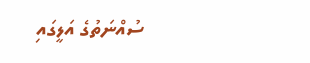ސުއްނަތުގެ އަލީގައި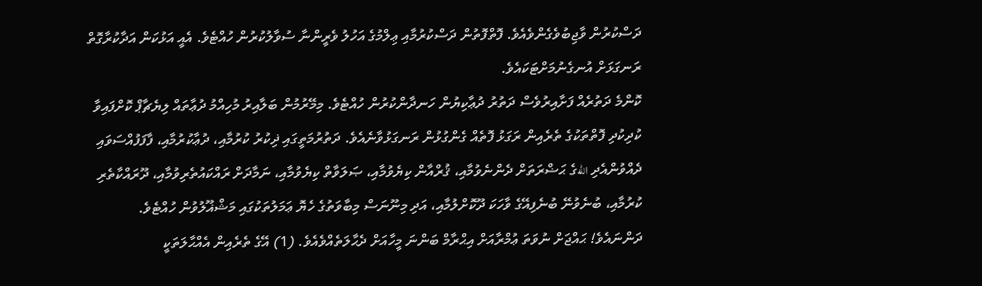ދަސްކުރުން ވާޖިބުވެގެންވެއެވެ. ފޮތްފޮތުން ދަސްކުރުމާއި ޢިލްމުގެ އަހުލު ވެރީންނާ ސުވާލުކުރުން ހުއްޓެވެ. އެއީ އަޅުކަން އަދާކުރާގޮތް ރަނގަޅަށް އުނގެނުމަށްޓަކައެވެ.
ކޮންމެ ދަތުރެއް ފަށާއިރުވެސް ދަތުރު ދުޢާކިޔުން ހަނދާންކުރުން ހުއްޓެވެ. މިމޭރުމުން ބަލާއިރު މުހިއްމު ދުޢާތައް ލިޔެޗާޕް ކޮށްފައިވާ ކުދިކުދި ފޮތްތަކުގެ ތެރެއިން ރަގަޅު ފޮތެއް ގެންގުޅުން ރަނގަޅުވާނެއެވެ. ދަތުރުމަތީގައި ޛިކުރު ކުރުމާއި، ދުޢާކުރުމާއި، ފާފަފުއްސަވައި ދެއްވުންއެދި اللهގެ ޙަޟްރަތަށް ދެންނެވުމާއި، ޤުރްއާން ކިޔެވުމާއި، ޞަލަވާތް ކިޔެވުމާއި، ނަމާދަށް ރައްކައުތެރިވުމާއި، ދޫރައްކާތެރި ކުރުމާއި، ބުނެވުނޭ ބުނެފިއޭގެ ވާހަކަ ދޫކޮށްލުމާއި، އަދި މިނޫނަސް މިބާވަތުގެ ހެޔޮ ޢަމަލުތަކުގައި މަޝްޣޫލުވުން ހުއްޓެވެ.
ދަންނައެވެ! ޙައްޖަށް ނުވަތަ ޢުމްރާއަށް އިޙްރާމް ބަންނަ މީހާއަށް ދެޙާލަތެއްވެއެވެ. (1) އޭގެ ތެރެއިން އެއްޙާލަތަކީ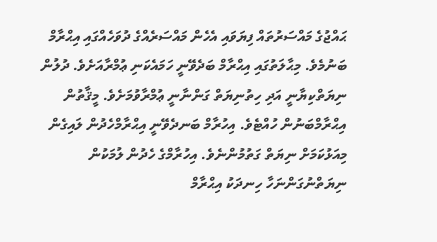ޙައްޖުގެ މައްސަރުތައް ފިޔަވައި އެހެން މައްސަރެއްގެ ދުވަހެއްގައި އިޙްރާމް ބަނުމެވެ. މިޙާލަތުގައި އިޙްރާމް ބަދެވޭނީ ހަމައެކަނި ޢުމްރާއަށެވެ. ދުލުން ނިޔަތްކިޔާނީ އަދި ހިތުނިޔަތް ގަންނާނީ ޢުމްރާވުމަށެވެ. މީޤާތުން އިޙްރާމްބަނުން ހުއްޓެވެ. އިހުރާމް ބަނދެވޭނީ އިޙްރާމްހެދުން ލައިގެން މިއަޅުކަމަށް ނިޔަތް ގަތުމުންނެވެ. އިހުރާމްގެ ހެދުން ލުމަކުން ނިޔަތްނުގަންނަހާ ހިނދަކު އިޙްރާމް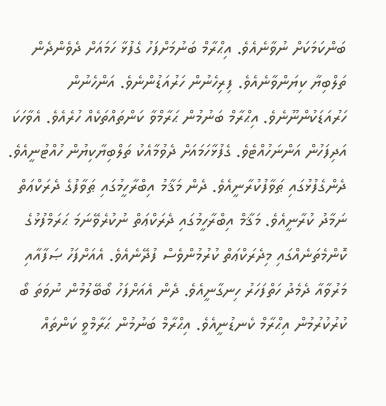ބަންކަމަކަށް ނުވާނެއެވެ. އިޙްރާމް ބަނުމަށްފަހު ގެފުޅާ ހަމައަށް ދެވެންދެން ތަލްބިޔާ ކިޔަންވާނެއެވެ. ފިރިހެނުން ހަރުއަޑުންނެވެ. އަންހެނުން ހަރުއަޑަކުންނޫނެވެ. އިޙްރާމް ބަނުމުން ޙަރާމްވާ ކަންތައްތަކެއް ހުރެއެވެ. އެވާހަކަ އަދިފަހުން އަންނަހުއްޓެވެ. ގެފުޅާހަމައަށް ދެވުމާއެކު ތަލްބިޔާކިޔުން ހުއްޓުނީއެވެ. ދެންގެފުޅުގައި ޠަވާފުކުރާނީއެވެ. ދެން މަޤާމު އިބްރާހީމުގައި ޠަވާފުގެ ދެރަކްޢަތް ނަމާދު ކުރާނީއެވެ. މަޤާމް އިބްރާހީމުގައި ދެރަކްޢަތް ނުކުރެވޭނަމަ ޙަރަމްފުޅުގެ ކޮންމެތަނެއްގައި މިދެރަކްޢަތް ކުރުމުންވެސް ފުދޭނެއެވެ. އެއަށްފަހު ޞަފާއާއި މަރުވާއާ ދެމެދު ހަތްފަހަރު ހިނގާނީއެވެ. ދެން އެއަށްފަހު ބޯބޭލުމުން ނުވަތަ ބޯ ކުރުކުރުމުން އިޙްރާމް ކެނޑުނީއެވެ. އިޙްރާމް ބަނުމުން ޙަރާމްވީ ކަންތައް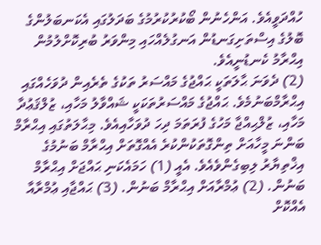ހުއްދަވީއެވެ. އަންހެނުން ބޯކުރުކުރުމުގެ ބަދަލުގައި އެކަނބަލުންގެ ބޮލުގެ އިސްތަށިގަނޑުން އަނގުލެއްހައި މިންވަރު ބުރިކޮށްލުމުން އިޙްރާމު ކެނޑުނީއެވެ.
(2) ދެވަނަ ޙާލަތަކީ ޙައްޖުގެ މައްސަރު ތަކުގެ ތެރެއިން ދުވަހެއްގައި އިޙްރާމްބަނުމެވެ. ޙައްޖުގެ މައްސަރުތަކަކީ ޝައްވާލު މަހާއި، ޒުލްޤަޢުދާ މަހާއި، ޒުލްޙިއްޖާ މަހުގެ ފުރަތަމަ ދިހަ ދުވަހާއިއެވެ. މިޙާލަތުގައި އިޙްރާމް ބަންނަ މީހާއަށް ތިންގޮތަކުންކުރެ އެއްގޮތަށް އިޙްރާމް ބަނުމުގެ އިޚްތިޔާރު ލިބިގެންވެއެވެ. އެއީ (1) ހަމައެކަނި ޙައްޖަށް އިޙްރާމް ބަނުން. (2) ޢުމްރާއަށް އިޙްރާމް ބަނުން. (3) ޙައްޖާއި ޢުމްރާއާ އެއްކޮށް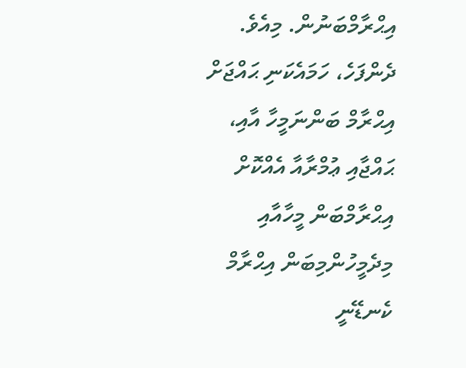އިޙްރާމްބަނުން. މިއެވެ. ދެންފަހެ، ހަމައެކަނި ޙައްޖަށް އިޙްރާމް ބަންނަމީހާ އާއި، ޙައްޖާއި ޢުމްރާއާ އެއްކޮށް އިޙްރާމްބަން މީހާއާއި މިދެމީހުންމިބަން އިޙްރާމް ކެނޑޭނީ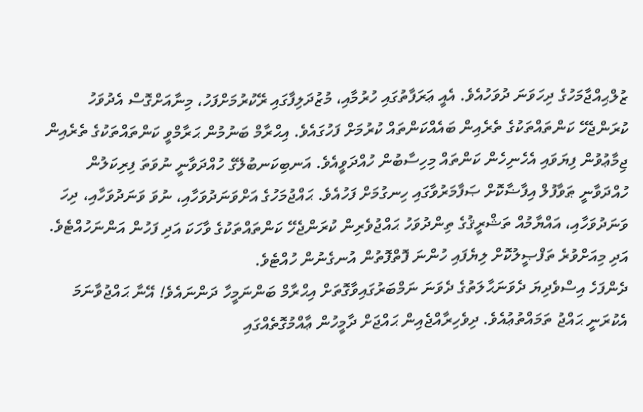ޒުލްޙިއްޖާމަހުގެ ދިހަވަނަ ދުވަހުއެވެ. އެއީ ޢަރަފާތުގައި ހުރުމާއި، މުޒުދަލިފާގައި ރޭކުރުމަށްފަހު، މިނާއަށްގޮސް އެދުވަހު ކުރަންޖެހޭ ކަންތައްތަކުގެ ތެރެއިން ބައެއްކަންތައް ކުރުމަށް ފަހުގައެވެ. އިޙްރާމް ބަނުމުން ޙަރާމްވީ ކަންތައްތަކުގެ ތެރެއިން ޖިމާޢުވުން ފިޔަވައި އެހެނިހެން ކަންތައް މިހިސާބުން ހުއްދަވީއެވެ. އަނބިކަނބުލޭގެ ހުއްދަވާނީ ނުވަތަ ފިރިކަލުން ހުއްދަވާނީ ޠަވާފުލް އިފާޟާކޮށް ޞަފާމަރުވާގައި ހިނގުމަށް ފަހުއެވެ. ޙައްޖުމަހުގެ އަށްވަނަދުވަހާއި، ނުވަ ވަނަދުވަހާއި، ދިހަ ވަނަދުވަހާއި، އައްޔާމުއް ތަޝްރީޤުގެ ތިންދުވަހު ޙައްޖުވެރިން ކުރަންޖެހޭ ކަންތައްތަކުގެ ވާހަކަ އަދި ފަހުން އަންނަހުއްޓެވެ. އަދި މިއަށްވުރެ ތަފްޞީލުކޮށް ލިޔެފައި ހުންނަ ފޮތްފޮތުން އުނގެނުން ހުއްޓެވެ.
ދެންފަހެ އިސްވެދިޔަ ދެވަނަޙާލަތުގެ ދެވަނަ ނަމްބަރުގައިވާގޮތަށް އިޙްރާމް ބަންނަމީހާ ދަންނައެވެ! އޭނާ ޙައްޖުވާނަމަ އެކުރަނީ ޙައްޖު ތަމައްތުޢުއެވެ. ދިވެހިރާއްޖެއިން ޙައްޖަށް ދާމީހުން ޢާއްމުގޮތެއްގައި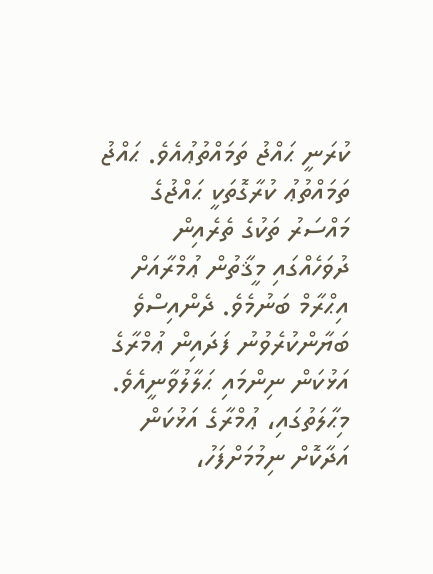ކުރަނީ ޙައްޖު ތަމައްތުޢުއެވެ. ޙައްޖު ތަމައްތުޢު ކުރާގޮތަކީ ޙައްޖުގެ މައްސަރު ތަކުގެ ތެރެއިން ދުވަހެއްގައި މީޤާތުން ޢުމްރާއަށް އިޙްރާމް ބަނުމެވެ. ދެންއިސްވެ ބަޔާންކުރެވުނު ފަދައިން ޢުމްރާގެ އަޅުކަން ނިންމައި ޙަލާލުވާނީއެވެ. މިޙާލަތުގައި، ޢުމްރާގެ އަޅުކަން އަދާކޮށް ނިމުމަށްފަހު،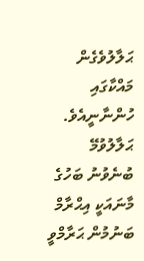ޙަލާލުވެގެން މައްކާގައި ހުންނާނީއެވެ. ޙަލާލުވުމޭ ބުނެވުނު ބަހުގެ މާނައަކީ އިޙްރާމް ބަނުމުން ޙަރާމްވީ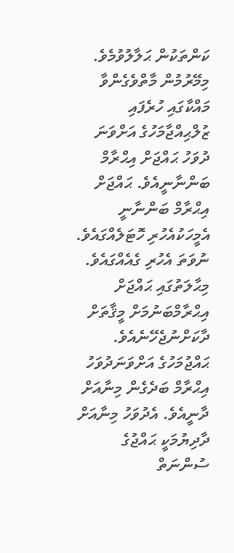ކަންތަކުން ޙަލާލުވުމެވެ. މިމޭރުމުން މާތްވެގެންވާ މައްކާގައި ހުރެފައި ޒުލްޙިއްޖާމަހުގެ އަށްވަނަ ދުވަހު ޙައްޖަށް އިޙްރާމް ބަންނާނީއެވެ. ޙައްޖަށް އިޙްރާމް ބަންނާނީ އެމީހަކުއެހުރި ހޮޓަލެއްގައެވެ. ނުވަތަ އެހުރި ގެއެއްގައެވެ. މިޙާލަތުގައި ޙައްޖަށް އިޙްރާމްބަނުމަށް މީޤާތަށް ދާކަށްނުޖެހޭނެއެވެ. ޙައްޖުމަހުގެ އަށްވަނަދުވަހު އިޙްރާމް ބަދެގެން މިނާއަށް ދާނީއެވެ. އެދުވަހު މިނާއަށް ދާދިޔުމަކީ ޙައްޖުގެ ސުންނަތް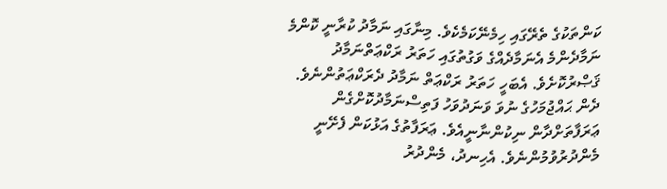ކަންތަކުގެ ތެރޭގައި ހިމެނޭކަމެކެވެ. މިނާގައި ނަމާދު ކުރާނީ ކޮންމެ ނަމާދެންމެ އެނަމާދެއްގެ ވަގުތުގައި ހަތަރު ރަކްޢަތްނަމާދު ޤަޞްރުކޮށެވެ. އެބަހީ ހަތަރު ރަކްޢަތް ނަމާދު ދެރަކްޢަތުންނެވެ. ދެން ޙައްޖުމަހުގެ ނުވަ ވަނަދުވަހު ފަތިސްނަމާދުކޮށްގެން ޢަރަފާތަށްދާން ނިކުންނާނީއެވެ. ޢަރަފާތުގެ އަޅުކަން ފެށޭނީ މެންދުރުވުމުންނެވެ. އެހިނދު، މެންދުރު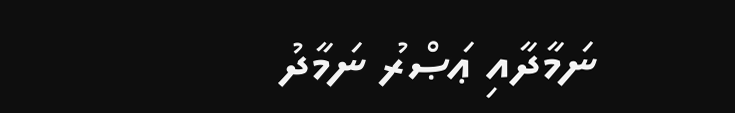ނަމާދާއި ޢަޞްރު ނަމާދު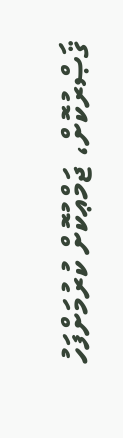ޤަޞްރުކޮށް، ޖަމްޢުކޮށް ކުރުމަށްފަހު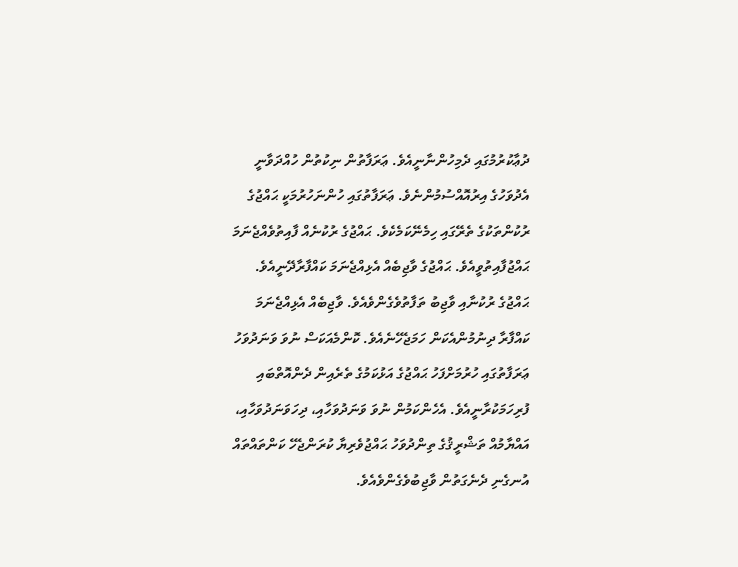ދުޢާކުރުމުގައި ދެމިހުންނާނީއެވެ. ޢަރަފާތުން ނިކުތުން ހުއްދަވާނީ އެދުވަހުގެ އިރުއޮއްސުމުންނެވެ. ޢަރަފާތުގައި ހުންނަހުރުމަކީ ޙައްޖުގެ ރުކުންތަކުގެ ތެރޭގައި ހިމެނޭކަމެކެވެ. ޙައްޖުގެ ރުކުނެއް ފާއިތުވެއްޖެނަމަ ޙައްޖުފާއިތުވީއެވެ. ޙައްޖުގެ ވާޖިބެއް އެޅިއްޖެނަމަ ކައްފާރާދޭނީއެވެ. ޙައްޖުގެ ރުކުނާއި ވާޖިބު ތަފާތުވެގެންވެއެވެ. ވާޖިބެއް އެޅިއްޖެނަމަ ކައްފާރާ ދިނުމުންއެކަން ހަމަޖެހޭނެއެވެ. ކޮންމެއަކަސް ނުވަ ވަނަދުވަހު ޢަރަފާތުގައި ހުރުމަށްފަހު ޙައްޖުގެ އަޅުކަމުގެ ތެރެއިން ދެންއޮތްބައި ފުރިހަމަކުރާނީއެވެ. އެހެންކަމުން ނުވަ ވަނަދުވަހާއި، ދިހަވަނަދުވަހާއި، އައްޔާމުއް ތަޝްރީޤުގެ ތިންދުވަހު ޙައްޖުވެރިޔާ ކުރަންޖެހޭ ކަންތައްތައް އުނގެނި ދެނެގަތުން ވާޖިބުވެގެންވެއެވެ.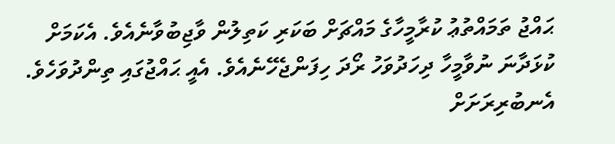ޙައްޖު ތަމައްތުޢު ކުރާމީހާގެ މައްޗަށް ބަކަރި ކަތިލުން ވާޖިބުވާނެއެވެ. އެކަމަށް ކުޅަދާނަ ނުވާމީހާ ދިހަދުވަހު ރޯދަ ހިފަންޖެހޭނެއެވެ. އެއީ ޙައްޖުގައި ތިންދުވަހެވެ. އެނބުރިރަށަށް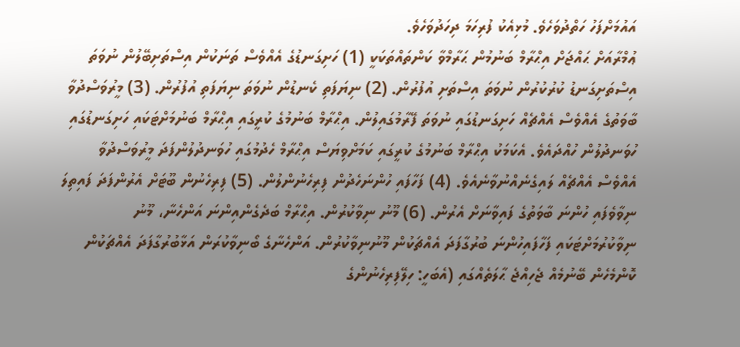އައުމަށްފަހު ހަތްދުވަހެވެ. މުޅިއެކު ފުރިހަމަ ދިހަދުވަހެވެ.
ޢުމްރާއަށް ޙައްޖަށް އިޙްރާމް ބަނުމުން ޙަރާމްވާ ކަންތައްތަކަކީ (1) ހަށިގަނޑުގެ އެއްވެސް ތަނަކުން އިސްތަށިބޭލުން ނުވަތަ އިސްތަށިގަނޑު ކުރުކުރުން ނުވަތަ އިސްތަށި އުފުރުން. (2) ނިޔަފަތި ކެނޑުން ނުވަތަ ނިޔަފަތި އުފުރުން. (3) މީރުވަސްދުވާ ބާވަތުގެ އެއްވެސް އެއްޗެއް ހަށިގަނޑުގައި ނުވަތަ ފޭރާމުގައިލުން. އިޙްރާމް ބަނުމުގެ ކުރީގައި އިޙްރާމް ބަނުމަށްޓަކައި ހަށިގަނޑުގައި ހުވަނދުލުން ހުއްދައެވެ. އެކަމަކު އިޙްރާމް ބަނުމުގެ ކުރީގައި ކަމަށްވިޔަސް އިޙްރާމް ހެދުމުގައި ހުވަނދުލުންފަދަ މީރުވަސްދުވާ އެއްވެސް އެއްޗެއް ލައިގެނެއްނުވާނެއެވެ. (4) ފަހާފައި ހުންނަހެދުން ފިރިހެނުންލުން. (5) ފިރިހެނުން ބޫޓަށް އެރުންފަދަ ފައިތިލަ ނިވާވެފައި ހުންނަ ބާވަތުގެ ފައިވާނަށް އެރުން. (6) މޫނު ނިވާކުރުން. އިޙްރާމް ބަދެގެންއިންނަ އަންހެނާ، މޫނު ނިވާކުރުމަށްޓަކައި ފަހާފައިހުންނަ ބުރުގާފަދަ އެއްޗަކުން މޫނުނިވާކުރުން. އަންހެނާގެ ބޯނިވާކުރަން އަޅާބުރުގާފަދަ އެއްޗަކުން ކޮންމެހެން ބޭނުމެއް ޖެހިއްޖެ ޙާލަތެއްގައި (އެބަހީ: ހިލޭފިރިހެނުންގެ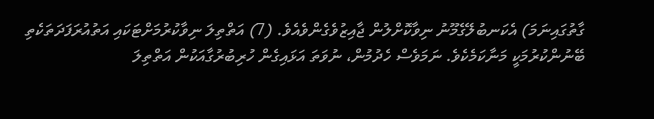ގާތުގައިނަމަ) އެކަނބުލޭގެމޫނު ނިވާކޮށްލުން ޖާއިޒުވެގެންވެއެވެ. (7) އަތްތިލަ ނިވާކުރުމަށްޓަކައި އަތުއުރަފަދަތަކެތި ބޭނުންކުރުމަކީ މަނާކަމެކެވެ. ނަމަވެސް ހެދުމުން، ނުވަތަ އަޅައިގެން ހުރިބުރުގާއަކުން އަތްތިލަ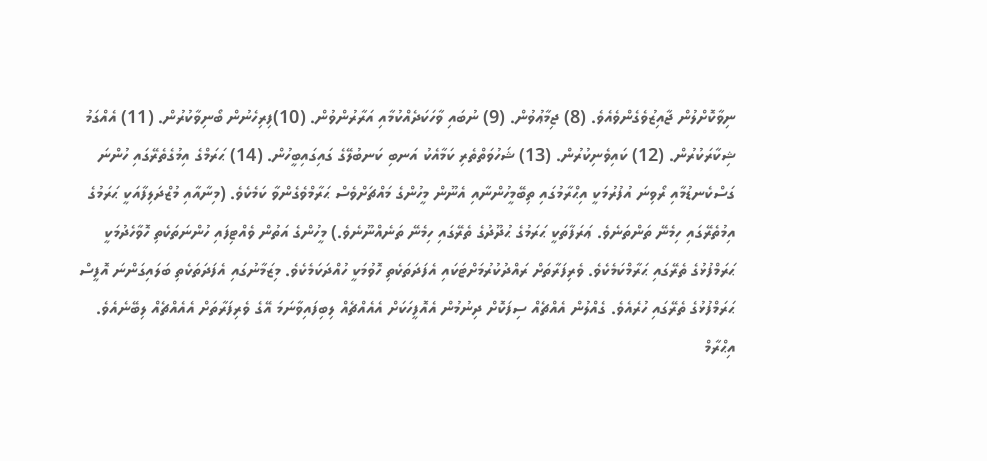ނިވާކޮށްލުން ޖާއިޒުވެގެންވެއެވެ. (8) ޖިމާޢުވުން. (9) ނުބައި ވާހަކަދެއްކުމާއި އަރާރުންވުން. (10)ފިރިހެނުން ބޯނިވާކުރުން. (11) އެއްގަމު ޝިކާރަކުރުން. (12) ކައިވެނިކުރުން. (13) ޝަހުވަތްތެރި ކަމާއެކު އަނބި ކަނބުލޭގެ ގައިގައިބީހުން. (14) ޙަރަމްގެ އިމުގެތެރޭގައި ހުންނަ ގަސްކެނޑުމާއި ރޯވިނަ އުފުރުމަކީ އިޙްރާމުގައި ތިބޭމީހުންނާއި އެނޫން މީހުންގެ މައްޗަށްވެސް ޙަރާމްވެގެންވާ ކަމެކެވެ. (މިނާއާއި މުޒްދަލިފާއަކީ ޙަރަމުގެ އިމުތެރޭގައި ހިމެނޭ ތަންތަނެވެ. ޢަރަފާތަކީ ޙަރަމުގެ ޙުދޫދުގެ ތެރޭގައި ހިމެނޭ ތަނެއްނޫނެވެ.) މީހުންގެ އަތުން ވެއްޓިފައި ހުންނަތަކެތި ހޮވާހެދުމަކީ ޙަރަމްފުޅުގެ ތެރޭގައި ޙަރާމްކަމެކެވެ. ވެރިފަރާތަށް ރައްދުކުރުމަށްޓަކައި އެފަދަތަކެތި ހޮވުމަކީ ހުއްދަކަމެކެވެ. މިޒަމާނުގައި އެފަދަތަކެތި ބަލައިގަންނަ އޮފީސް ޙަރަމްފުޅުގެ ތެރޭގައި ހުރެއެވެ. ގެއްލުން އެއްޗެއް ސިފަކޮށް ދިނުމުން އެއޮފީހަކަށް އެއެއްޗެއް ލިބިފައިވާނަމަ އޭގެ ވެރިފަރާތަށް އެއެއްޗެއް ލިބޭނެއެވެ.
އިޙްރާމް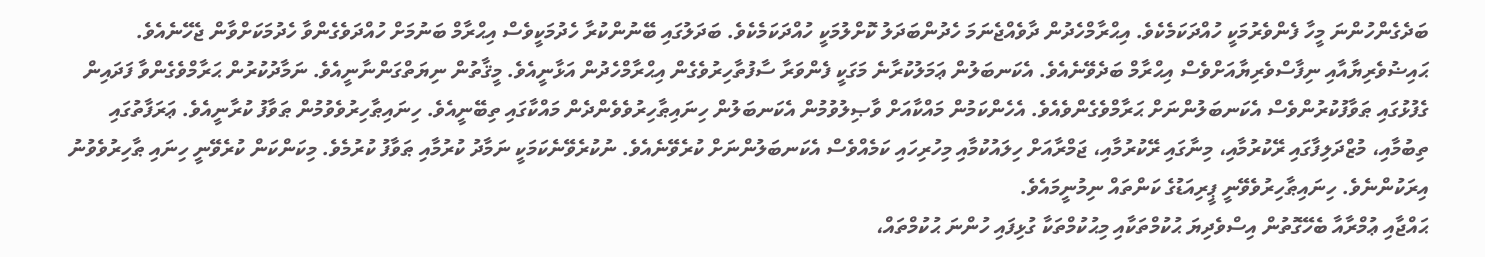ބަދެގެންހުންނަ މީހާ ފެންވެރުމަކީ ހުއްދަކަމެކެވެ. އިޙްރާމްހެދުން ދާވެއްޖެނަމަ ހެދުންބަދަލު ކޮށްލުމަކީ ހުއްދަކަމެކެވެ. ބަދަލުގައި ބޭނުންކުރާ ހެދުމަކީވެސް އިޙްރާމް ބަނުމަށް ހުއްދަވެގެންވާ ހެދުމަކަށްވާން ޖެހޭނެއެވެ.
ޙައިޟުވެރިޔާއާއި ނިފާސްވެރިޔާއަށްވެސް އިޙްރާމް ބަދެވޭނެއެވެ. އެކަނބަލުން ޢަމަލުކުރާނެ މަގަކީ ފެންވަރާ ސާފުތާހިރުވެގެން އިޙްރާމްހެދުން އަޅާނީއެވެ. މީޤާތުން ނިޔަތްގަންނާނީއެވެ. ނަމާދުކުރުން ޙަރާމްވެގެންވާ ފަދައިން ގެފުޅުގައި ޠަވާފުކުރުންވެސް އެކަނބަލުންނަށް ޙަރާމްވެގެންވެއެވެ. އެހެންކަމުން މައްކާއަށް ވާޞިލުވުމުން އެކަނބަލުން ހިނައިޠާހިރުވެވެންދެން މައްކާގައި ތިބޭނީއެވެ. ހިނައިޠާހިރުވެވުމުން ޠަވާފު ކުރާނީއެވެ. ޢަރަފާތުގައި ތިބުމާއި، މުޒްދަލިފާގައި ރޭކުރުމާއި، މިނާގައި ރޭކުރުމާއި، ޖަމްރާއަށް ހިލައުކުމާއި މިހުރިހައި ކަމެއްވެސް އެކަނބަލުންނަށް ކުރެވޭނެއެވެ. ނުކުރެވޭނެކަމަކީ ނަމާދު ކުރުމާއި ޠަވާފު ކުރުމެވެ. މިކަންކަން ކުރެވޭނީ ހިނައި ޠާހިރުވެވުނު އިރަކުންނެވެ. ހިނައިޠާހިރުވެވޭނީ ޕީރިއަޑުގެ ކަންތައް ނިމުނީމައެވެ.
ޙައްޖާއި ޢުމްރާއާ ބެހޭގޮތުން އިސްވެދިޔަ ޙުކުމްތަކާއި މިޙުކުމްތަކާ ގުޅިފައި ހުންނަ ޙުކުމްތައް،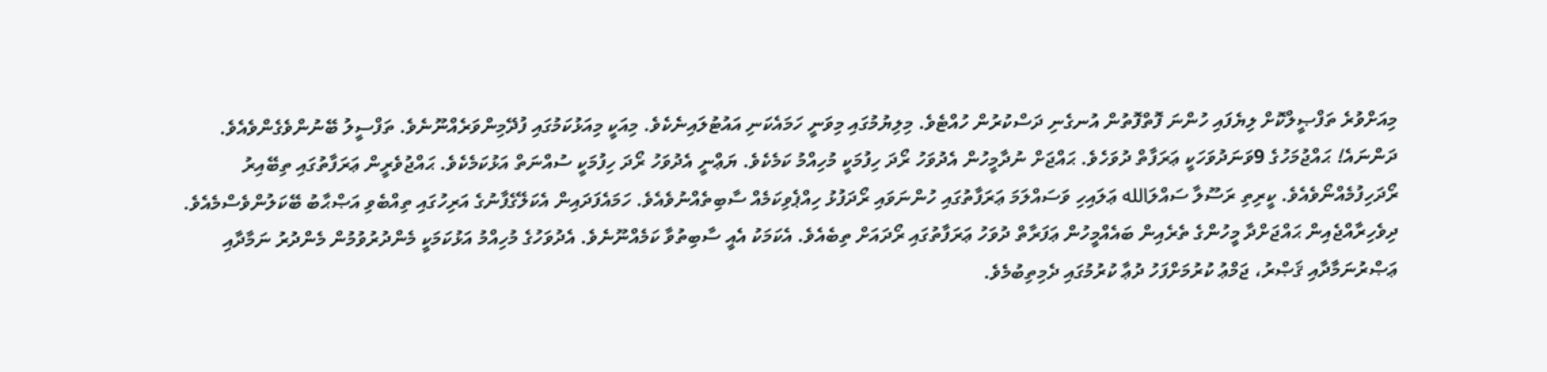މިއަށްވުރެ ތަފްޞީލްކޮށް ލިޔެފައި ހުންނަ ފޮތްފޮތުން އުނގެނި ދަސްކުރުން ހުއްޓެވެ. މިލިޔުމުގައި މިވަނީ ހަމައެކަނި އައުޓުލައިނެކެވެ. މިއަކީ މިއަޅުކަމުގައި ފުދޭމިންވަރެއްނޫނެވެ. ތަފްސީލު ބޭނުންވެގެންވެއެވެ.
ދަންނައެ! ޙައްޖުމަހުގެ 9ވަނަދުވަހަކީ ޢަރަފާތް ދުވަހެވެ. ޙައްޖަށް ނުދާމީހުން އެދުވަހު ރޯދަ ހިފުމަކީ މުހިއްމު ކަމެކެވެ. ޔަޢްނީ އެދުވަހު ރޯދަ ހިފުމަކީ ސުއްނަތް އަޅުކަމެކެވެ. ޙައްޖުވެރީން ޢަރަފާތުގައި ތިބޭއިރު ރޯދަހިފުމެއްނޯވެއެވެ. ކީރިތި ރަސޫލާ ސައްލަالله ޢަލައިހި ވަސައްލަމަ ޢަރަފާތުގައި ހުންނަވައި ރޯދަފުޅު ހިއްޕެވިކަމެއް ސާބިތެއްނުވެއެވެ. ހަމައެފަދައިން އެކަލޭގެފާނުގެ އަރިހުގައި ތިއްބެވި އަޞްޙާބު ބޭކަލުންވެސްމެއެވެ. ދިވެހިރާއްޖެއިން ޙައްޖަށްދާ މީހުންގެ ތެރެއިން ބައެއްމީހުން ޢަފަރާތް ދުވަހު ޢަރަފާތުގައި ރޯދައަށް ތިބެއެވެ. އެކަމަކު އެއީ ސާބިތުވާ ކަމެއްނޫނެވެ. އެދުވަހުގެ މުހިއްމު އަޅުކަމަކީ މެންދުރުވުމުން މެންދުރު ނަމާދާއި ޢަޞްރުނަމާދާއި ޤަޞްރު، ޖަމްޢު ކުރުމަށްފަހު ދުޢާ ކުރުމުގައި ދެމިތިބުމެވެ.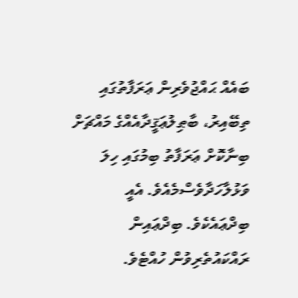ބައެއް ޙައްޖުވެރިން ޢަރަފާތުގައި ތިބޭއިރު، ބާޠިލުޢަޤީދާއެއްގެ މައްޗަށް ބިނާކޮށް ޢަރަފާތު ބިމުގައި ހިލަ ވަޅުލާހަދާވެސްމެއެވެ. އެއީ ބިދްޢައެކެވެ. ބިދްޢައިން ރައްކައުތެރިވުން ހުއްޓެވެ.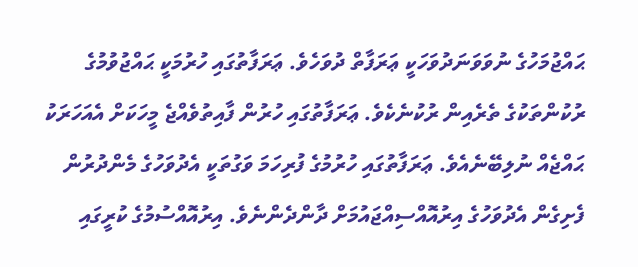ޙައްޖުމަހުގެ ނުވަވަނަދުވަހަކީ ޢަރަފާތް ދުވަހެވެ. ޢަރަފާތުގައި ހުރުމަކީ ޙައްޖުވުމުގެ ރުކުންތަކުގެ ތެރެއިން ރުކުނެކެވެ. ޢަރަފާތުގައި ހުރުން ފާއިތުވެއްޖެ މީހަކަށް އެއަހަރަކު ޙައްޖެއް ނުލިބޭނެއެވެ. ޢަރަފާތުގައި ހުރުމުގެ ފުރިހަމަ ވަގުތަކީ އެދުވަހުގެ މެންދުރުން ފެށިގެން އެދުވަހުގެ އިރުއޮއްސިއްޖައުމަށް ދާންދެންނެވެ. އިރުއޮއްސުމުގެ ކުރީގައި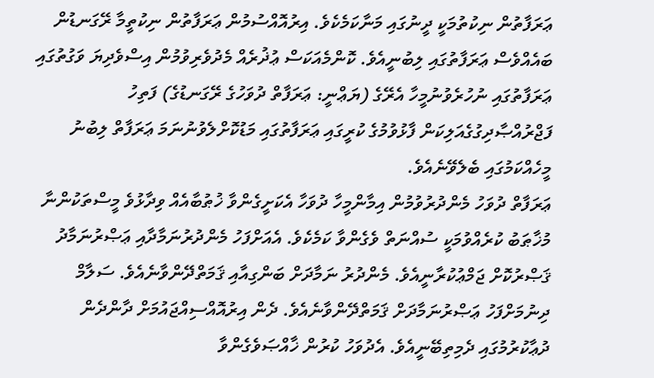ޢަރަފާތުން ނިކުތުމަކީ ދީނުގައި މަނާކަމެކެވެ. އިރުއޮއްސުމުން ޢަރަފާތުން ނިކުތީމާ ރޭގަނޑުން ބައެއްވެސް ޢަރަފާތުގައި ލިބުނީއެވެ. ކޮންމެއަކަސް ޢުޛުރެއް މެދުވެރިވުމުން އިސްވެދިޔަ ވަގުތުގައި ޢަރަފާތުގައި ނުހުރެވުނުމީހާ އެރޭގެ (ޔަޢްނީ: ޢަރަފާތް ދުވަހުގެ ރޭގަނޑުގެ) ފަތިހު ފަޖްރުއްޞާދިގުގެއަލިކަން ފާޅުވުމުގެ ކުރީގައި ޢަރަފާތުގައި މަޑުކޮށްލެވުނުނަމަ ޢަރަފާތް ލިބުނު މީހެއްކަމުގައި ބެލެވޭނެއެވެ.
ޢަރަފާތް ދުވަހު މެންދުރުވުމުން އިމާންމީހާ ދުވަހާ އެކަށީގެންވާ ޚުޠުބާއެއް ވިދާޅުވެ މީސްތަކުންނާ މުޚާޠަބު ކުރެއްވުމަކީ ސުއްނަތް ވެގެންވާ ކަމެކެވެ. އެއަށްފަހު މެންދުރުނަމާދާއި ޢަޞްރުނަމާދު ޤަޞްރުކޮށް ޖަމްޢުކުރާނީއެވެ. މެންދުރު ނަމާދަށް ބަންގިއާއި ޤަމަތްދޭންވާނެއެވެ. ސަލާމް ދިނުމަށްފަހު ޢަޞްރުނަމާދަށް ޤަމަތްދޭންވާނެއެވެ. ދެން އިރުއޮއްސިއްޖައުމަށް ދާންދެން ދުޢާކުރުމުގައި ދެމިތިބޭނީއެވެ. އެދުވަހު ކުރުން ޚާއްޞަވެގެންވާ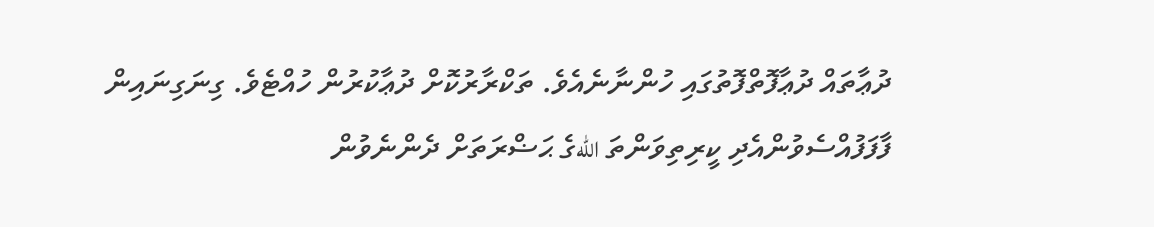ދުޢާތައް ދުޢާފޮތްފޮތުގައި ހުންނާނެއެވެ. ތަކްރާރުކޮށް ދުޢާކުރުން ހުއްޓެވެ. ގިނަގިނައިން ފާފަފުއްސެވުންއެދި ކީރިތިވަންތަ اللهގެ ޙަޟްރަތަށް ދެންނެވުން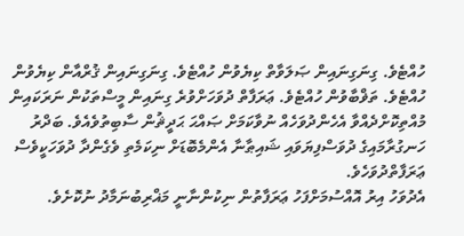ހުއްޓެވެ. ގިނަގިނައިން ޞަލަވާތް ކިޔެވުން ހުއްޓެވެ. ގިނަގިނައިން ޤުރްއާން ކިޔެވުން ހުއްޓެވެ. ތަޥްބާވުން ހުއްޓެވެ. ޢަރަފާތް ދުވަހަށްވުރެ ގިނައިން މީސްތަކުން ނަރަކައިން މުއްތިކޮށްދެއްވާ އެހެންދުވަހެއް ނުވާކަމަށް ޞައްޙަ ޙަދީޘުން ސާބިތުވެއެވެ. ބަދްރު ހަނގުރާމައިގެ ދުވަސްފިޔަވައި ޝައިޠާނާ އެންމެބޮޑަށް ނިކަމެތި ވެގެންދާ ދުވަހަކީވެސް ޢަރަފާތްދުވަހެވެ.
އެދުވަހު އިރު އޮއްސުމަށްފަހު ޢަރަފާތުން ނިކުންނާނީ މަޣްރިބުނަމާދު ނުކޮށެވެ.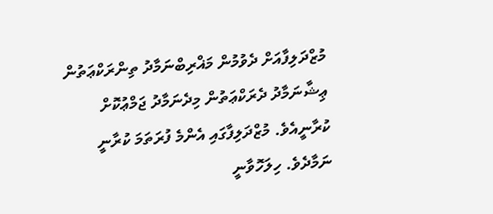މުޒްދަލިފާއަށް ދެވުމުން މަޣްރިބްނަމާދު ތިންރަކްޢަތުން ޢިޝާނަމާދު ދެރަކްޢަތުން މިދެނަމާދު ޖަމްޢުކޮށް ކުރާނީއެވެ. މުޒްދަލިފާގައި އެންމެ ފުރަތަމަ ކުރާނީ ނަމާދެވެ. ހިލަހޮވާނީ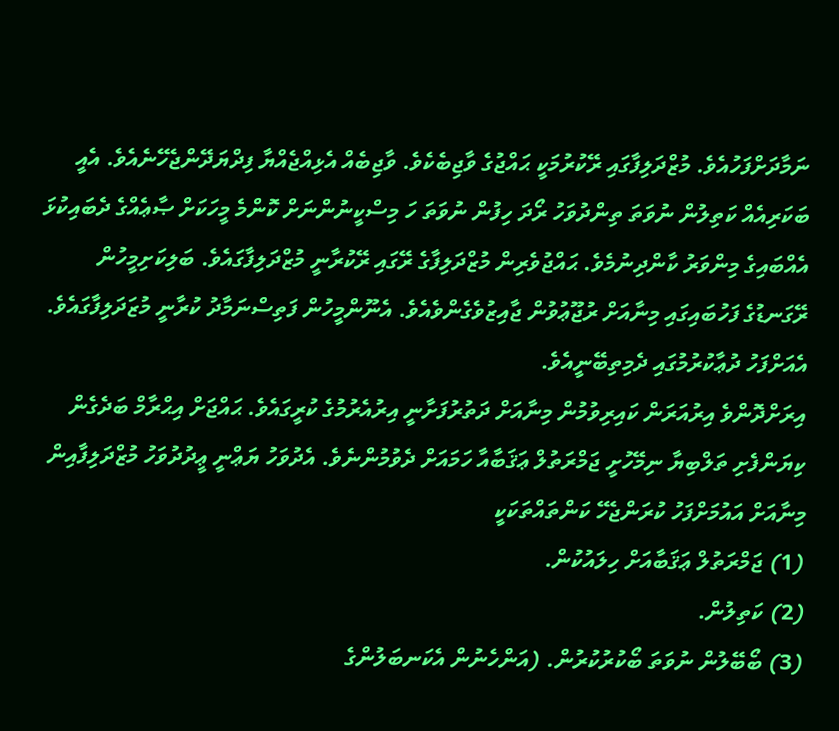ނަމާދަށްފަހުއެވެ. މުޒްދަލިފާގައި ރޭކުރުމަކީ ޙައްޖުގެ ވާޖިބެކެވެ. ވާޖިބެއް އެޅިއްޖެއްޔާ ފިދްޔަދޭންޖެހޭނެއެވެ. އެއީ ބަކަރިއެއް ކަތިލުން ނުވަތަ ތިންދުވަހު ރޯދަ ހިފުން ނުވަތަ ހަ މިސްކީނުންނަށް ކޮންމެ މީހަކަށް ޞާޢެއްގެ ދެބައިކުޅަ އެއްބައިގެ މިންވަރު ކާންދިނުމެވެ. ޙައްޖުވެރިން މުޒްދަލިފާގެ ރޭގައި ރޭކުރާނީ މުޒްދަލިފާގައެވެ. ބަލިކަށިމީހުން ރޭގަނޑުގެ ފަހުބައިގައި މިނާއަށް ރުޖޫޢުވުން ޖާއިޒުވެގެންވެއެވެ. އެނޫންމީހުން ފަތިސްނަމާދު ކުރާނީ މުޒަދަލިފާގައެވެ. އެއަށްފަހު ދުޢާކުރުމުގައި ދެމިތިބޭނީއެވެ.
އިރަށްދޮންވެ އިރުއަރަން ކައިރިވުމުން މިނާއަށް ދަތުރުފަށާނީ އިރުއެރުމުގެ ކުރީގައެވެ. ޙައްޖަށް އިޙްރާމް ބަދެގެން ކިޔަންފެށި ތަލްބިޔާ ނިމޭހުށީ ޖަމްރަތުލް ޢަޤަބާއާ ހަމައަށް ދެވުމުންނެވެ. އެދުވަހު ޔަޢްނީ ޢީދުދުވަހު މުޒްދަލިފާއިން މިނާއަށް އައުމަށްފަހު ކުރަންޖެހޭ ކަންތައްތަކަކީ
(1) ޖަމްރަތުލް ޢަޤަބާއަށް ހިލައުކުން.
(2) ކަތިލުން.
(3) ބޯބޭލުން ނުވަތަ ބޯކުރުކުރުން. (އަންހެނުން އެކަނބަލުންގެ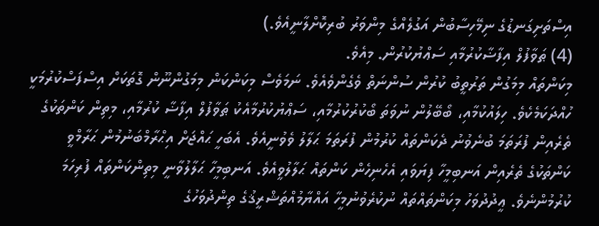އިސްތަށިގަނޑުގެ ނިމޭހިސާބުން އަގުލެއްގެ މިންވަރު ބުރިކޮށްލާނީއެވެ.)
(4) ޠަވާފުލް އިފާޟާކުރުމާއި ސަޢްޔުކުރުން. މިއެވެ.
މިކަންތައް މިމަގުން ތަރުތީބު ކުރުން ސުންނަތް ވެގެންވެއެވެ. ނަމަވެސް މިކަންކަން މިމަގުންނޫން ގޮތަކަށް އިސްފަސްކުރުމަކީ ހުއްދަކަމެކެވެ. ހިލައުކުމާއި، ބޯބޭލުން ނުވަތަ ބޯކުރުކުރުމާއި، ސަޢްޔުކުރުމާއެކު ޠަވާފުލް އިފާޟާ ކުރުމާއި، މިތިން ކަންތަކުގެ ތެރެއިން ފުރަތަމަ ބުނެވުނު ދެކަންތައް ކުރުމުން ފުރަތަމަ ޙަލާލު ވެވުނީއެވެ. އެބަހީ ޙައްޖަށް އިޙްރާމްބަނުމުން ޙަރާމްވީ ކަންތަކުގެ ތެރެއިން އަނބިމީހާ ފިޔަވައި އެހެނިހެން ކަންތައް ޙަލާލުވީއެވެ. އަނބިމީހާ ޙަލާލުވާނީ މިތިންކަންތައް ފުރިހަމަ ކުރުމުންނެވެ. ޢީދުދުވަހު މިކަންތައްތައް ނުކުރެވުނުމީހާ އައްޔާމުއްތަޝްރީޤުގެ ތިންދުވަހުގެ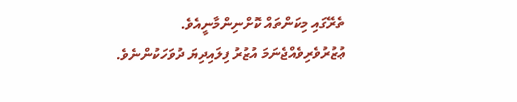ތެރޭގައި މިކަންތައް ކޮށްނިންމާނީއެވެ. ޢުޒުރުވެރިވެއްޖެނަމަ އުޒުރު ފިލައިދިޔަ ދުވަހަކުންނެވެ.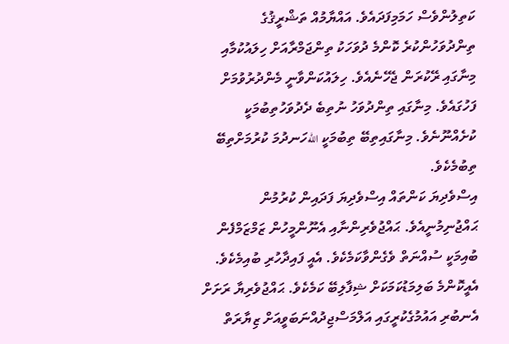ކަތިލުންވެސް ހަމަމިފަދައެވެ. އައްޔާމުއް ތަޝްރީޤުގެ ތިންދުވަހުންކުރެ ކޮންމެ ދުވަހަކު ތިންޖަމްރާއަށް ހިލައުކުމާއި މިނާގައި ރޭކުރަން ޖެހޭނެއެވެ. ހިލައުކަންވާނީ މެންދުރުވުމަށް ފަހުގައެވެ. މިނާގައި ތިންދުވަހު ނުތިބެ ދެދުވަހުތިބުމަކީ ކުށެއްނޫނެވެ. މިނާގައިތިބޭ ތިބުމަކީ اللهހަނދުމަ ކުރުމަށްތިބޭ ތިބުމެކެވެ.
އިސްވެދިޔަ ކަންތައް އިސްވެދިޔަ ފަދައިން ކުރުމުން ޙައްޖުނިމުނީއެވެ. ޙައްޖުވެރިންނާއި އެނޫންމީހުން ޒަމްޒަމްފެން ބުއިމަކީ ސުއްނަތް ވެގެންވާކަމެކެވެ. އެއީ ފައިދާހުރި ބުއިމެކެވެ. އެއީކޮންމެ ބަލިމަޑުކަމަކަށް ޝިފާލިބޭ ކަމެކެވެ. ޙައްޖުވެރިޔާ ރަށަށް އެނބުރި އައުމުގެކުރީގައި އަލްމަސްޖިދުއްނަބަވީއަށް ޒިޔާރަތް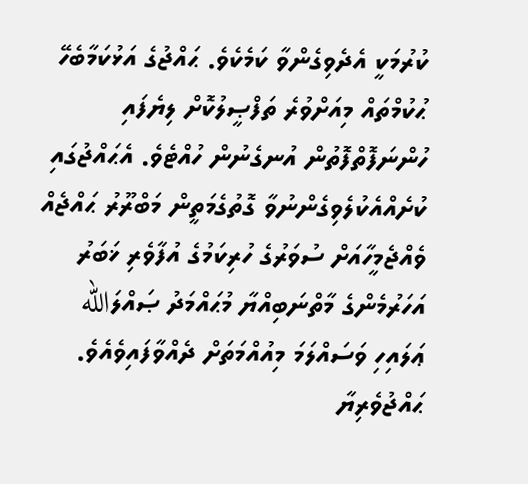ކުރުމަކީ އެދެވިގެންވާ ކަމެކެވެ. ޙައްޖުގެ އަޅުކަމާބެހޭ ޙުކުމްތައް މިއަށްވުރެ ތަފްޞީލުކޮށް ލިޔެފައި ހުންނަފޮތްފޮތުން އުނގެނުން ހުއްޓެވެ. އެޙައްޖުގައި ކުށެއްއެކުލެވިގެންނުވާ ގޮތުގެމަތީން މަބްރޫރު ޙައްޖެއް ވެއްޖެމީހާއަށް ސުވަރުގެ ހުރިކަމުގެ އުފާވެރި ޚަބަރު އަހަރުމެންގެ މާތްނަބިއްޔާ މުޙައްމަދު ޞައްލަالله ޢަލައިހި ވަސައްލަމަ މިއުއްމަތަށް ދެއްވާފައިވެއެވެ. ޙައްޖުވެރިޔާ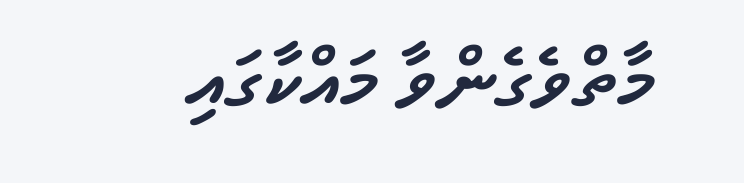މާތްވެގެންވާ މައްކާގައި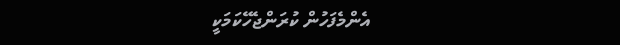އެންމެފަހުން ކުރަންޖެހޭކަމަކީ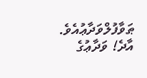ޠަވާފުލްވަދާޢުއެވެ. އާދެ! ވަދާޢުގެ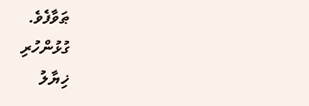ޠަވާފެވެ.
ގުޅުންހުރި
ޚިޔާލު